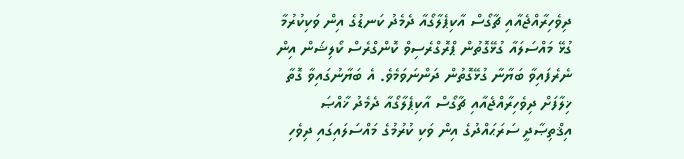ދިވެހިރާއްޖެއާއި ޗާގޯސް އާކިޕެލާގޯއާ ދެމެދު ކަނޑުގެ އިން ވަކިކުރުމާ ގުޅޭ މައްސަލައާ ގުޅޭގޮތުން ޕްރޮގްރެސިވް ކޮންގްރެސް ކޯލިޝަން އިން ނެރެފައިވާ ބަޔާނާ ގުޅޭގޮތުން ދަންނަވަމެވެ. އެ ބަޔާނުގައިވާ ގޮތާ ޚިލާފަށް ދިވެހިރާއްޖެއާއި ޗާގޯސް އާކިޕެލާގޯއާ ދެމެދު ޚާއްޞަ އިޤްތިޞާދީ ސަރަޙައްދުގެ އިން ވަކި ކުރުމުގެ މައްސަލައިގައި ދިވެހި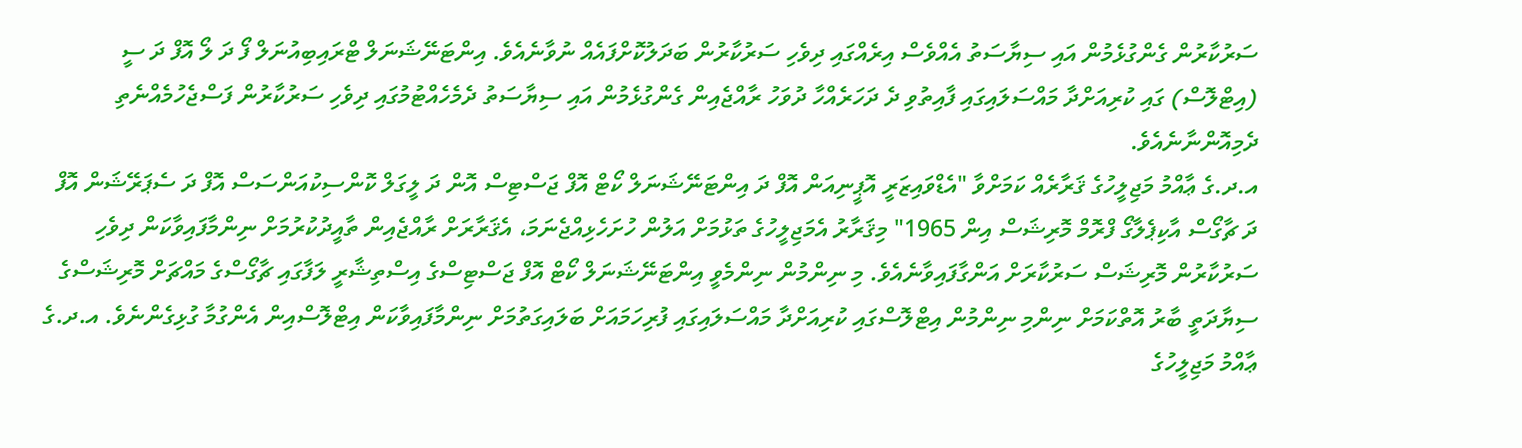ސަރުކާރުން ގެންގުޅެމުން އައި ސިޔާސަތު އެއްވެސް އިރެއްގައި ދިވެހި ސަރުކާރުން ބަދަލުކޮށްފައެއް ނުވާނެއެވެ. އިންޓަނޭޝަނަލް ޓްރައިބިއުނަލް ފޯ ދަ ލޯ އޮފް ދަ ސީ (އިޓްލޮސް) ގައި ކުރިއަށްދާ މައްސަލައިގައި ފާއިތުވި ދެ ދަހަރެއްހާ ދުވަހު ރާއްޖެއިން ގެންގުޅެމުން އައި ސިޔާސަތު ދެމެހެއްޓުމުގައި ދިވެހި ސަރުކާރުން ފަސްޖެހުމެއްނެތި ދެމިއޮންނާނެއެވެ.
އ.ދ.ގެ ޢާއްމު މަޖިލީހުގެ ޤަރާރެއް ކަމަށްވާ "އެޑްވައިޒަރީ އޮޕީނިއަން އޮފް ދަ އިންޓަނޭޝަނަލް ކޯޓް އޮފް ޖަސްޓިސް އޮން ދަ ލީގަލް ކޮންސިކުއަންސަސް އޮފް ދަ ސެޕަރޭޝަން އޮފް ދަ ޗާގޯސް އާކިޕެލާގޯ ފްރޮމް މޮރިޝަސް އިން 1965" މިޤަރާރު އެމަޖިލީހުގެ ތަޅުމަށް އަލުން ހުށަހެޅިއްޖެނަމަ، އެޤަރާރަށް ރާއްޖެއިން ތާއީދުކުރުމަށް ނިންމާފައިވާކަން ދިވެހި ސަރުކާރުން މޮރިޝަސް ސަރުކާރަށް އަންގާފައިވާނެއެވެ. މި ނިންމުން ނިންމެވީ އިންޓަނޭޝަނަލް ކޯޓް އޮފް ޖަސްޓިސްގެ އިސްތިޝާރީ ލަފާގައި ޗާގޯސްގެ މައްޗަށް މޮރިޝަސްގެ ސިޔާދަތީ ބާރު އޮތްކަމަށް ނިންމި ނިންމުން އިޓްލޮސްގައި ކުރިއަށްދާ މައްސަލައިގައި ފުރިހަމައަށް ބަލައިގަތުމަށް ނިންމާފައިވާކަން އިޓްލޮސްއިން އެންގުމާ ގުޅިގެންނެވެ. އ.ދ.ގެ ޢާއްމު މަޖިލީހުގެ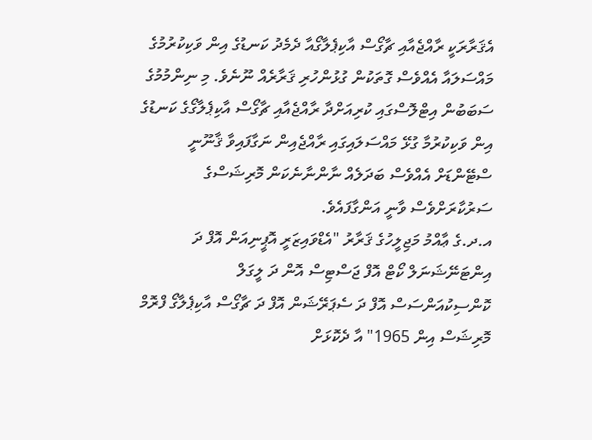އެޤަރާރަކީ ރާއްޖެއާއި ޗާގޯސް އާކިޕެލާގޯއާ ދެމެދު ކަނޑުގެ އިން ވަކިކުރުމުގެ މައްސަލައާ އެއްވެސް ގޮތަކުން ގުޅުންހުރި ޤަރާރެއް ނޫނެވެ. މި ނިންމުމުގެ ސަބަބުން އިޓްލޮސްގައި ކުރިއަށްދާ ރާއްޖެއާއި ޗާގޯސް އާކިޕެލާގޯގެ ކަނޑުގެ އިން ވަކިކުރުމާ ގުޅޭ މައްސަލައިގައި ރާއްޖެއިން ނަގާފައިވާ ޤާނޫނީ ސްޓޭންޑަށް އެއްވެސް ބަދަލެއް ނާންނާނެކަން މޮރިޝަސްގެ ސަރުކާރަށްވެސް ވާނީ އަންގާފައެވެ.
އ.ދ.ގެ ޢާއްމު މަޖިލީހުގެ ޤަރާރު "އެޑްވައިޒަރީ އޮޕީނިއަން އޮފް ދަ އިންޓަނޭޝަނަލް ކޯޓް އޮފް ޖަސްޓިސް އޮން ދަ ލީގަލް ކޮންސިކުއަންސަސް އޮފް ދަ ސެޕަރޭޝަން އޮފް ދަ ޗާގޯސް އާކިޕެލާގޯ ފްރޮމް މޮރިޝަސް އިން 1965" އާ ދެކޮޅަށް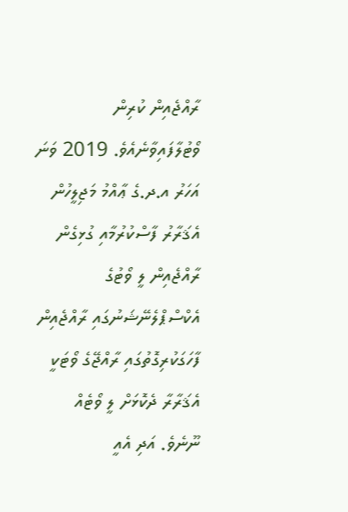ރާއްޖެއިން ކުރިން ވޯޓުލާފައިވާނެއެވެ. 2019 ވަނަ އަހަރު އ.ދ.ގެ ޢާއްމު މަޖިލީހުން އެޤަރާރު ފާސްކުރުމާއި ގުޅިގެން ރާއްޖެއިން ލީ ވޯޓުގެ އެކްސްޕްލެނޭޝަނުގައި ރާއްޖެއިން ފާހަގަކުރިގޮތުގައި ރާއްޖޭގެ ވޯޓަކީ އެޤަރާރާ ދެކޮޅަށް ލީ ވޯޓެއް ނޫނެވެ. އަދި އެއީ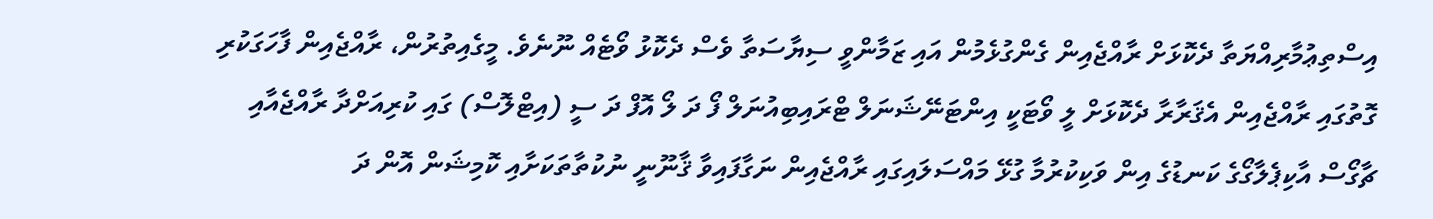އިސްތިޢުމާރިއްޔަތާ ދެކޮޅަށް ރާއްޖެއިން ގެންގުޅެމުން އައި ޒަމާންވީ ސިޔާސަތާ ވެސް ދެކޮޅު ވޯޓެއް ނޫނެވެ. މީގެއިތުރުން، ރާއްޖެއިން ފާހަގަކުރި ގޮތުގައި ރާއްޖެއިން އެޤަރާރާ ދެކޮޅަށް ލީ ވޯޓަކީ އިންޓަނޭޝަނަލް ޓްރައިބިއުނަލް ފޯ ދަ ލޯ އޮފް ދަ ސީ (އިޓްލޮސް) ގައި ކުރިއަށްދާ ރާއްޖެއާއި ޗާގޯސް އާކިޕެލާގޯގެ ކަނޑުގެ އިން ވަކިކުރުމާ ގުޅޭ މައްސަލައިގައި ރާއްޖެއިން ނަގާފައިވާ ޤާނޫނީ ނުކުތާތަކަށާއި ކޮމިޝަން އޮން ދަ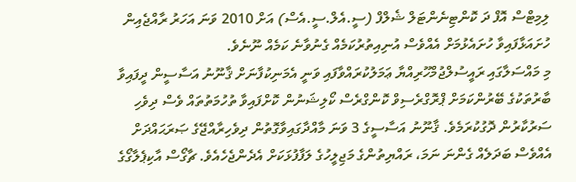ލިމިޓްސް އޮފް ދަ ކޮންޓިނެންޓަލް ޝެލްފް (ސީ.އެލް.ސީ.އެސް) އަށް 2010 ވަނަ އަހަރު ރާއްޖެއިން ހުށައަޅާފައިވާ ހުށައެޅުމަށް އެއްވެސް އުނިއިތުރުކަމެއް ގެނުވާނެ ކަމެއް ނޫނެވެ.
މި މައްސަލާގައި ރައީސުލްޖުމްހޫރިއްޔާ ޢަމަލުކުރައްވާފައި ވަނީ އެމަނިކުފާނަށް ޤާނޫނު އަސާސީން ދީފައިވާ ބާރުތަކުގެ ބޭރުންކަމަށް ޕްރޮގްރެސިވް ކޮންގްރެސް ކޯލިޝަނުން ކޮށްފައިވާ ތުހުމަތުތައް ވެސް ދިވެހި ސަރުކާރުން ދޮގުކުރަމެވެ. ޤާނޫނު އަސާސީގެ 3 ވަނަ މާއްދާގައިވާގޮތުން ދިވެހިރާއްޖޭގެ ޞަރަޙައްދަށް އެއްވެސް ބަދަލެއް ގެންނަ ނަމަ، ރައްޔިތުންގެ މަޖިލީހުގެ ލަފާފުޅަކަށް އެދެންޖެހެއެވެ. ޗާގޯސް އާކިޕެލާގޯގެ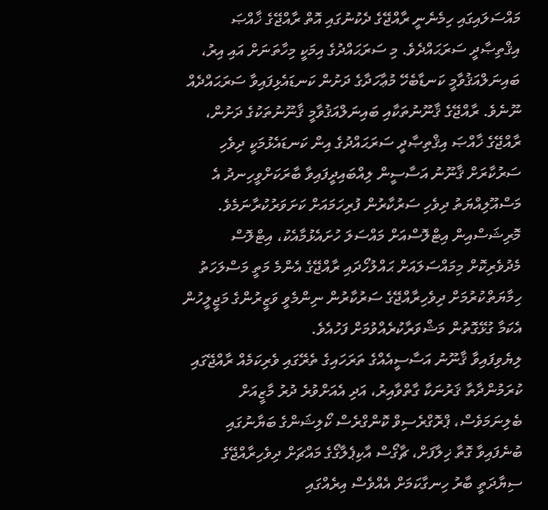މައްސަލައިގައި ހިމެނެނީ ރާއްޖޭގެ ދެކުނުގައި އޮތް ރާއްޖޭގެ ޚާއްޞަ އިޤްތިޞާދީ ސަރަޙައްދެވެ. މި ސަރަޙައްދުގެ އިމަކީ މިހާތަނަށް އައި އިރު، ބައިނަލްއަޤުވާމީ ކަނޑާބެހޭ މުޢާހަދާގެ ދަށުން ކަނޑައެޅިފައިވާ ސަރަޙައްދެއް ނޫނެވެ. ރާއްޖޭގެ ޤާނޫނުތަކާއި ބައިނަލްއަޤުވާމީ ޤާނޫނުތަކުގެ ދަށުން، ރާއްޖޭގެ ޚާއްޞަ އިޤްތިޞާދީ ސަރަޙައްދުގެ އިން ކަނޑައެޅުމަކީ ދިވެހި ސަރުކާރަށް ޤާނޫނު އަސާސީން ލިއްބައިދީފައިވާ ބާރަކަށްވީހިނދު އެ މަސްއޫލިއްޔަތު ދިވެހި ސަރުކާރުން ފުރިހަމައަށް ކަށަވަރުކުރާނަމެވެ. މޮރިޝަސްއިން އިޓްލޮސްއަށް މައްސަލަ ހުށައެޅުމާއެކު، އިޓްލޮސް މެދުވެރިކޮށް މިމައްސަލައަށް ޙައްލުހޯދައި ރާއްޖޭގެ އެންމެ މަތީ މަސްލަހަތު ހިމާޔަތްކުރުމަށް ދިވެހިރާއްޖޭގެ ސަރުކާރުން ނިންމެވީ ވަޒީރުންގެ މަޖީލީހުން އެކަމާ ގުޅޭގޮތުން މަޝްވަރާކުރެއްވުމަށް ފަހުއެވެ.
ލިޔެވިފައިވާ ޤާނޫނު އަސާސީއެއްގެ ތަރަހައިގެ ތެރޭގައި ވެރިކަމެއް ރާއްޖޭގައި ކުރަމުންދާތާ ޤަރުނަކާ ގާތްވާއިރު، އަދި އެއަށްވުރެ ދުރު މާޒީއަށް ބެލިނަމަވެސް، ޕްރޮގްރެސިވް ކޮންގްރެސް ކޯލިޝަންގެ ބަޔާނުގައި ބުނެފައިވާ ގޮތާ ޚިލާފަށް، ޗާގޯސް އާކިޕެލާގޯގެ މައްޗަށް ދިވެހިރާއްޖޭގެ ސިޔާދަތީ ބާރު ހިނގާކަމަށް އެއްވެސް އިރެއްގައި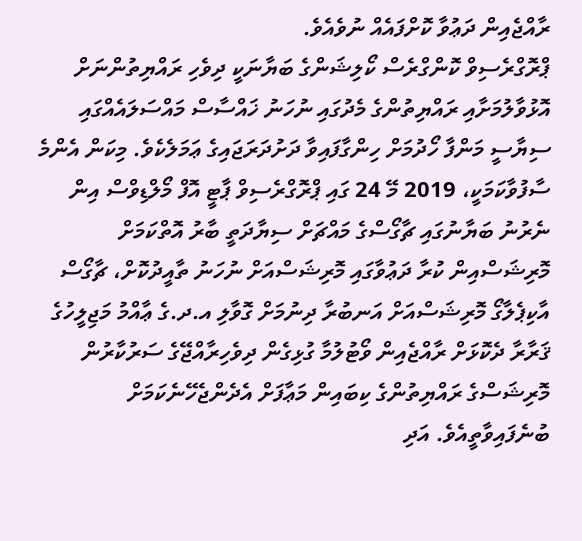ރާއްޖެއިން ދަޢުވާ ކޮށްފައެއް ނުވެއެވެ.
ޕްރޮގްރެސިވް ކޮންގްރެސް ކޯލިޝަންގެ ބަޔާނަކީ ދިވެހި ރައްޔިތުންނަށް އޮޅުވާލުމަށާއި ރައްޔިތުންގެ މެދުގައި ނުހަނު ޚައްސާސް މައްސަލައެއްގައި ސިޔާސީ މަންފާ ހޯދުމަށް ހިންގާފައިވާ ދަށުދަރަޖައިގެ ޢަމަލެކެވެ. މިކަން އެންމެ ސާފުވާކަމަކީ، 2019 މޭ 24 ގައި ޕްރޮގްރެސިވް ޕާޓީ އޮފް މޯލްޑިވްސް އިން ނެރުނު ބަޔާނުގައި ޗާގޯސްގެ މައްޗަށް ސިޔާދަތީ ބާރު އޮތްކަމަށް މޮރިޝަސްއިން ކުރާ ދަޢުވާގައި މޮރިޝަސްއަށް ނުހަނު ތާއީދުކޮށް، ޗާގޯސް އާކިޕެލާގޯ މޮރިޝަސްއަށް އަނބުރާ ދިނުމަށް ގޮވާލި އ.ދ.ގެ ޢާއްމު މަޖިލީހުގެ ޤަރާރާ ދެކޮޅަށް ރާއްޖެއިން ވޯޓުލުމާ ގުޅިގެން ދިވެހިރާއްޖޭގެ ސަރުކާރުން މޮރިޝަސްގެ ރައްޔިތުންގެ ކިބައިން މަޢާފަށް އެދެންޖެހޭނެކަމަށް ބުނެފައިވާތީއެވެ. އަދި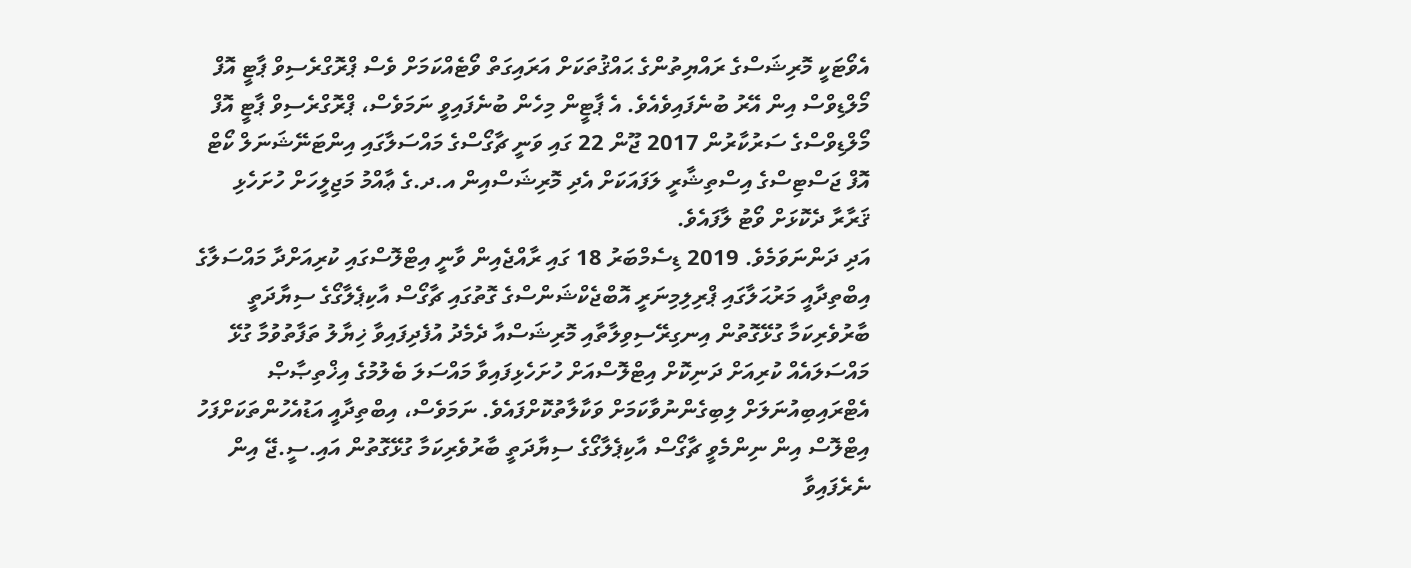އެވޯޓަކީ މޮރިޝަސްގެ ރައްޔިތުންގެ ޙައްޤުތަކަށް އަރައިގަތް ވޯޓެއްކަމަށް ވެސް ޕްރޮގްރެސިވް ޕާޓީ އޮފް މޯލްޑިވްސް އިން އޭރު ބުނެފައިވެއެވެ. އެ ޕާޓީން މިހެން ބުނެފައިވީ ނަމަވެސް، ޕްރޮގްރެސިވް ޕާޓީ އޮފް މޯލްޑިވްސްގެ ސަރުކާރުން 2017 ޖޫން 22 ގައި ވަނީ ޗާގޯސްގެ މައްސަލާގައި އިންޓަނޭޝަނަލް ކޯޓް އޮފް ޖަސްޓިސްގެ އިސްތިޝާރީ ލަފައަކަށް އެދި މޮރިޝަސްއިން އ.ދ.ގެ ޢާއްމު މަޖިލީހަށް ހުށަހެޅި ޤަރާރާ ދެކޮޅަށް ވޯޓު ލާފައެވެ.
އަދި ދަންނަވަމެވެ. 2019 ޑިސެމްބަރު 18 ގައި ރާއްޖެއިން ވާނީ އިޓްލޮސްގައި ކުރިއަށްދާ މައްސަލާގެ އިބްތިދާއީ މަރުޙަލާގައި ޕްރިލިމިނަރީ އޮބްޖެކްޝަންސްގެ ގޮތުގައި ޗާގޯސް އާކިޕެލާގޯގެ ސިޔާދަތީ ބާރުވެރިކަމާ ގުޅޭގޮތުން އިނގިރޭސިވިލާތާއި މޮރިޝަސްއާ ދެމެދު އުފެދިފައިވާ ޚިޔާލު ތަފާތުވުމާ ގުޅޭ މައްސަލައެއް ކުރިއަށް ދަނިކޮށް އިޓްލޮސްއަށް ހުށަހެޅިފައިވާ މައްސަލަ ބެލުމުގެ އިޚްތިޞާޞް އެޓްރައިބިއުނަލަށް ލިބިގެންނުވާކަމަށް ވަކާލާތުކޮށްފައެވެ. ނަމަވެސް، އިބްތިދާއީ އަޑުއެހުންތަކަށްފަހު އިޓްލޮސް އިން ނިންމެވީ ޗާގޯސް އާކިޕެލާގޯގެ ސިޔާދަތީ ބާރުވެރިކަމާ ގުޅޭގޮތުން އައި.ސީ.ޖޭ އިން ނެރެފައިވާ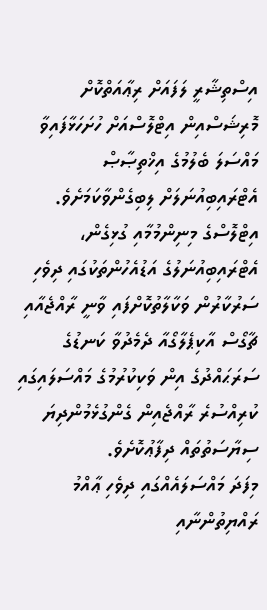އިސްތިޝާރީ ލަފައަށް ރިޢާއަތްކޮށް މޮރިޝަސްއިން އިޓްލޮސްއަށް ހުށަހަޅާފައިވާ މައްސަލަ ބެލުމުގެ އިޚްތިޞާޞް އެޓްރައިބިއުނަލަށް ލިބިގެންވާކަމަށެވެ. އިޓްލޮސްގެ މިނިންމުމާއި ގުޅިގެން، އެޓްރައިބިއުނަލުގެ އަޑުއެހުންތަކުގައި ދިވެހި ސަރުކާރުން ވަކާލާތުކޮށްފައި ވާނީ ރާއްޖެއާއި ޗާގޯސް އާކިޕެލާގޯއާ ދެމެދުވާ ކަނޑުގެ ސަރަޙައްދުގެ އިން ވަކިކުރުމުގެ މައްސަލައިގައި ކުރިއްސުރެ ރާއްޖެއިން ގެންގުޅެމުންދިޔަ ސިޔާސަތުތައް ދިފާޢުކޮށެވެ.
މިފަދަ މައްސަލައެއްގައި ދިވެހި ޢާއްމު ރައްޔިތުންނާއި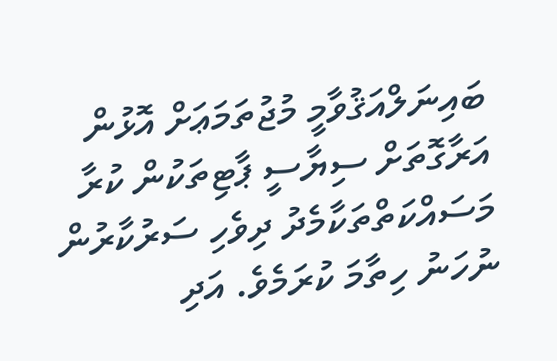ބައިނަލްއަޤުވާމީ މުޖުތަމަޢަށް އޮޅުން އަރާގޮތަށް ސިޔާސީ ޕާޓިތަކުން ކުރާ މަސައްކަތްތަކާމެދު ދިވެހި ސަރުކާރުން ނުހަނު ހިތާމަ ކުރަމެވެ. އަދި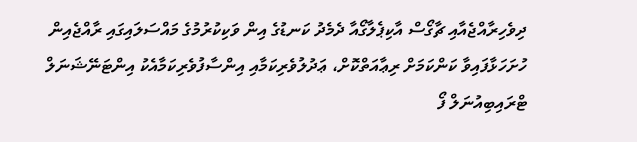ދިވެހިރާއްޖެއާއި ޗާގޯސް އާކިޕެލާގޯއާ ދެމެދު ކަނޑުގެ އިން ވަކިކުރުމުގެ މައްސަލައިގައި ރާއްޖެއިން ހުށަހަޅާފައިވާ ކަންކަމަށް ރިޢާއަތްކޮށް، ޢަދުލުވެރިކަމާއި އިންސާފުވެރިކަމާއެކު އިންޓަނޭޝަނަލް ޓްރައިބިއުނަލް ފޯ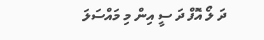ދަ ލޯ އޮފް ދަ ސީ އިން މި މައްސަލަ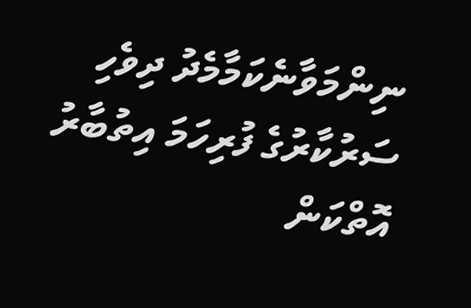ނިންމަވާނެކަމާމެދު ދިވެހި ސަރުކާރުގެ ފުރިހަމަ އިތުބާރު އޮތްކަން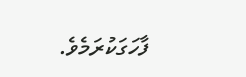ފާހަގަކުރަމެވެ.